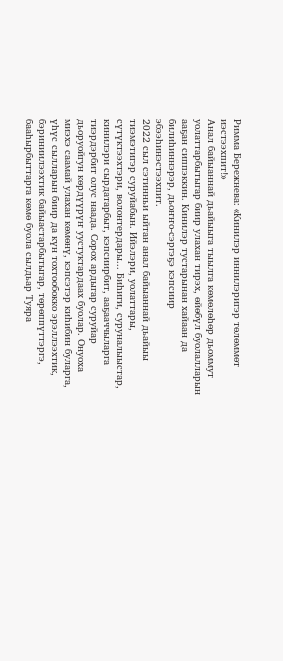Римма Бережнева: «Кинилэр иннилэригэр төлөммөт иэстээхпит!»
Анал байыаннай дьайыыга тыылга көмөлөһөр дьоммут уолаттарбытыгар биир улахан тирэх, өйөбүл буолалларын ааҕан сиппэккин. Кинилэр тустарынан хайаан да билиһиннэрэр, дьоҥҥо-сэргэҕэ кэпсиир эбээһинэстээхпит.
2022 сыл сэтинньи ыйтан анал байыаннай дьайыы тиэмэтигэр суруйабын. Ийэлэри, уолаттары, сүтүктээхтэри, волонтердары... Биһиги, суруналыыстар, кинилэри сырдатарбыт, кэпсиирбит, ааҕааччыларга тиэрдэрбит олус наада. Сорох ардыгар суруйар дьоруойгун көрдүүрүҥ уустуктардаах буолар. Онуоха миэхэ саамай улахан көмөнү, кэпсэтэр киһибин буларга, үһүс сылларын биир да күн тохтообокко эрэллээхтик, бэриниилээхтик байыастарбытыгар, төрөппүттэргэ, бааһырбыттарга көмө буола сылдьар Туяра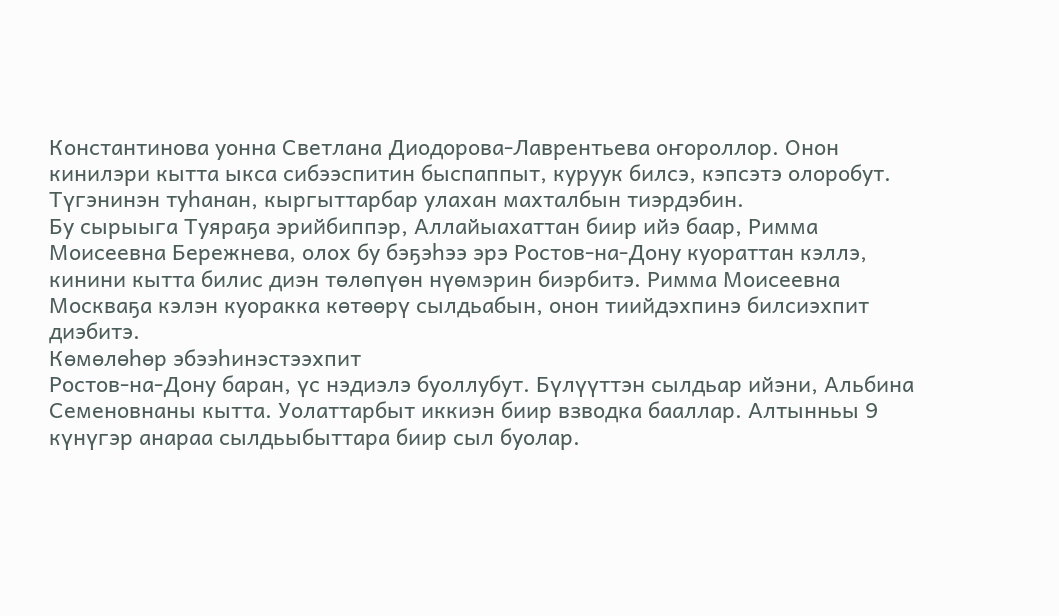Константинова уонна Светлана Диодорова-Лаврентьева оҥороллор. Онон кинилэри кытта ыкса сибээспитин быспаппыт, куруук билсэ, кэпсэтэ олоробут. Түгэнинэн туһанан, кыргыттарбар улахан махталбын тиэрдэбин.
Бу сырыыга Туяраҕа эрийбиппэр, Аллайыахаттан биир ийэ баар, Римма Моисеевна Бережнева, олох бу бэҕэһээ эрэ Ростов-на-Дону куораттан кэллэ, кинини кытта билис диэн төлөпүөн нүөмэрин биэрбитэ. Римма Моисеевна Москваҕа кэлэн куоракка көтөөрү сылдьабын, онон тиийдэхпинэ билсиэхпит диэбитэ.
Көмөлөһөр эбээһинэстээхпит
Ростов-на-Дону баран, үс нэдиэлэ буоллубут. Бүлүүттэн сылдьар ийэни, Альбина Семеновнаны кытта. Уолаттарбыт иккиэн биир взводка бааллар. Алтынньы 9 күнүгэр анараа сылдьыбыттара биир сыл буолар.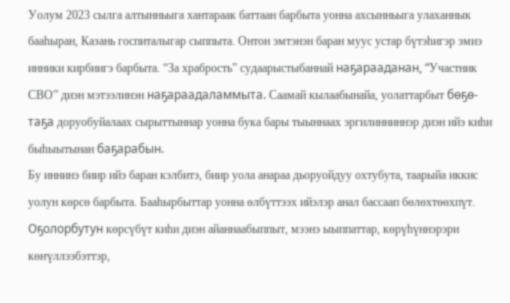Уолум 2023 сылга алтынньыга хантараак баттаан барбыта уонна ахсынньыга улаханнык бааһыран, Казань госпиталыгар сыппыта. Онтон эмтэнэн баран муус устар бүтэһигэр эмиэ инники кирбиигэ барбыта. “За храбрость” судаарыстыбаннай наҕарааданан, “Участник СВО” диэн мэтээлинэн наҕараадаламмыта. Саамай кылаабынайа, уолаттарбыт бөҕө-таҕа доруобуйалаах сырыттыннар уонна бука бары тыыннаах эргилинниннэр диэн ийэ киһи быһыытынан баҕарабын.
Бу иннинэ биир ийэ баран кэлбитэ, биир уола анараа дьоруойдуу охтубута, таарыйа иккис уолун көрсө барбыта. Бааһырбыттар уонна өлбүттээх ийэлэр анал бассаап бөлөхтөөхпүт.
Оҕолорбутун көрсүбүт киһи диэн айаннаабыппыт, мээнэ ыыппаттар, көрүһүннэрэри көҥүллээбэттэр,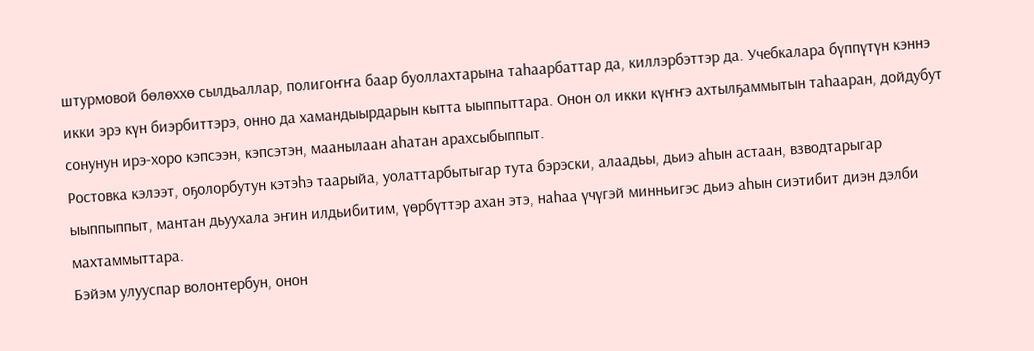штурмовой бөлөххө сылдьаллар, полигоҥҥа баар буоллахтарына таһаарбаттар да, киллэрбэттэр да. Учебкалара бүппүтүн кэннэ икки эрэ күн биэрбиттэрэ, онно да хамандыырдарын кытта ыыппыттара. Онон ол икки күҥҥэ ахтылҕаммытын таһааран, дойдубут сонунун ирэ-хоро кэпсээн, кэпсэтэн, маанылаан аһатан арахсыбыппыт.
Ростовка кэлээт, оҕолорбутун кэтэһэ таарыйа, уолаттарбытыгар тута бэрэски, алаадьы, дьиэ аһын астаан, взводтарыгар ыыппыппыт, мантан дьуухала эҥин илдьибитим, үөрбүттэр ахан этэ, наһаа үчүгэй минньигэс дьиэ аһын сиэтибит диэн дэлби махтаммыттара.
Бэйэм улууспар волонтербун, онон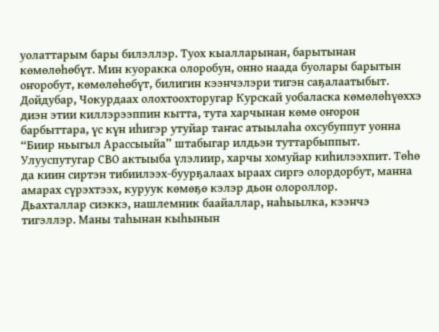уолаттарым бары билэллэр. Туох кыалларынан, барытынан көмөлөһөбүт. Мин куоракка олоробун, онно наада буолары барытын оҥоробут, көмөлөһөбүт, билигин кээнчэлэри тигэн саҕалаатыбыт.
Дойдубар, Чокурдаах олохтоохторугар Курскай уобаласка көмөлөһүөххэ диэн этии киллэрээппин кытта, тута харчынан көмө оҥорон барбыттара, үс күн иһигэр утуйар таҥас атыылаһа охсубуппут уонна “Биир ньыгыл Арассыыйа” штабыгар илдьэн туттарбыппыт. Улууспутугар СВО актыыба үлэлиир, харчы хомуйар киһилээхпит. Төһө да киин сиртэн тибиилээх-буурҕалаах ыраах сиргэ олордорбут, манна амарах сүрэхтээх, куруук көмөҕө кэлэр дьон олороллор.
Дьахталлар сиэккэ, нашлемник баайаллар, наһыылка, кээнчэ тигэллэр. Маны таһынан кыһынын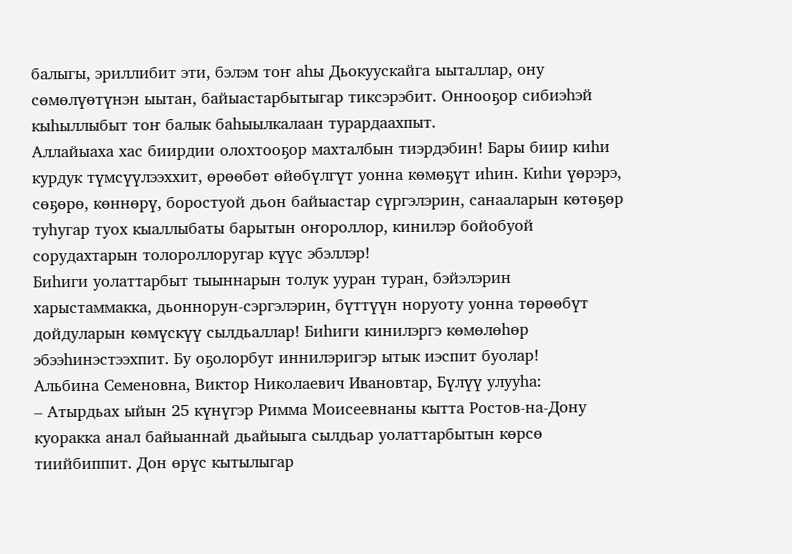балыгы, эриллибит эти, бэлэм тоҥ аһы Дьокуускайга ыыталлар, ону сөмөлүөтүнэн ыытан, байыастарбытыгар тиксэрэбит. Оннооҕор сибиэһэй кыһыллыбыт тоҥ балык баһыылкалаан турардаахпыт.
Аллайыаха хас биирдии олохтооҕор махталбын тиэрдэбин! Бары биир киһи курдук түмсүүлээххит, өрөөбөт өйөбүлгүт уонна көмөҕүт иһин. Киһи үөрэрэ, сөҕөрө, көннөрү, боростуой дьон байыастар сүргэлэрин, санааларын көтөҕөр туһугар туох кыаллыбаты барытын оҥороллор, кинилэр бойобуой сорудахтарын толороллоругар күүс эбэллэр!
Биһиги уолаттарбыт тыыннарын толук ууран туран, бэйэлэрин харыстаммакка, дьоннорун-сэргэлэрин, бүттүүн норуоту уонна төрөөбүт дойдуларын көмүскүү сылдьаллар! Биһиги кинилэргэ көмөлөһөр эбээһинэстээхпит. Бу оҕолорбут иннилэригэр ытык иэспит буолар!
Альбина Семеновна, Виктор Николаевич Ивановтар, Бүлүү улууһа:
– Атырдьах ыйын 25 күнүгэр Римма Моисеевнаны кытта Ростов-на-Дону куоракка анал байыаннай дьайыыга сылдьар уолаттарбытын көрсө тиийбиппит. Дон өрүс кытылыгар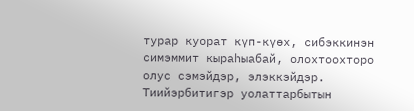турар куорат күп-күөх, сибэккинэн симэммит кыраһыабай, олохтоохторо олус сэмэйдэр, элэккэйдэр.
Тиийэрбитигэр уолаттарбытын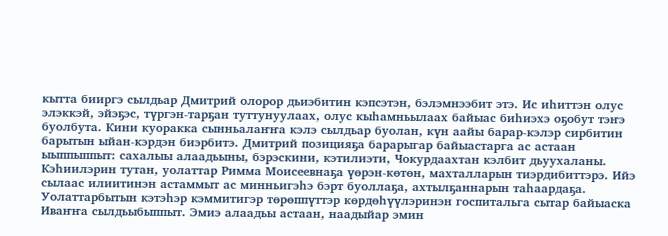кытта бииргэ сылдьар Дмитрий олорор дьиэбитин кэпсэтэн, бэлэмнээбит этэ. Ис иһиттэн олус элэккэй, эйэҕэс, түргэн-тарҕан туттунуулаах, олус кыһамньылаах байыас биһиэхэ оҕобут тэҥэ буолбута. Кини куоракка сынньалаҥҥа кэлэ сылдьар буолан, күн аайы барар-кэлэр сирбитин барытын ыйан-кэрдэн биэрбитэ. Дмитрий позицияҕа барарыгар байыастарга ас астаан ыыппыппыт: сахалыы алаадьыны, бэрэскини, кэтилиэти, Чокурдаахтан кэлбит дьуухаланы. Кэһиилэрин тутан, уолаттар Римма Моисеевнаҕа үөрэн-көтөн, махталларын тиэрдибиттэрэ. Ийэ сылаас илиитинэн астаммыт ас минньигэһэ бэрт буоллаҕа, ахтылҕаннарын таһаардаҕа.
Уолаттарбытын кэтэһэр кэммитигэр төрөппүттэр көрдөһүүлэринэн госпитальга сытар байыаска Иваҥҥа сылдьыбыппыт. Эмиэ алаадьы астаан, наадыйар эмин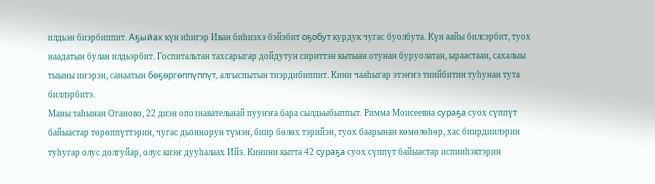илдьэн биэрбиппит. Аҕыйах күн иһигэр Иван биһиэхэ бэйэбит оҕобут курдук чугас буолбута. Күн аайы билсэрбит, туох наадатын булан илдьэрбит. Госпитальтан тахсарыгар дойдутун сириттэн кытыан отунан буруолатан, ыраастаан, сахалыы тыыны иҥэрэн, санаатын бөҕөргөппүппүт, алгыспытын тиэрдибиппит. Кини чааһыгар этэҥҥэ тиийбитин туһунан тута биллэрбитэ.
Маны таһынан Оганово, 22 диэн опознавательнай пууҥҥа бара сылдьыбыппыт. Римма Моисеевна сураҕа суох сүппүт байыастар төрөппүттэрин, чугас дьоннорун түмэн, биир бөлөх тэрийэн, туох баарынан көмөлөһөр, хас биирдиилэрин туһугар олус долгуйар, олус киэҥ дууһалаах Ийэ. Кинини кытта 42 сураҕа суох сүппүт байыастар испииһэктэрин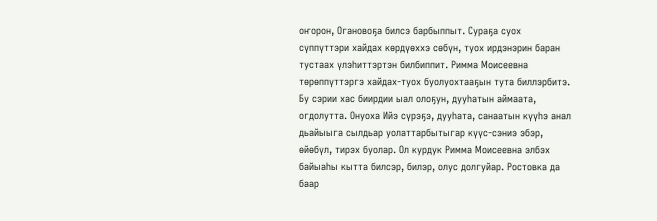оҥорон, Огановоҕа билсэ барбыппыт. Сураҕа суох сүппүттэри хайдах көрдүөххэ сөбүн, туох ирдэнэрин баран тустаах үлэһиттэртэн билбиппит. Римма Моисеевна төрөппүттэргэ хайдах-туох буолуохтааҕын тута биллэрбитэ.
Бу сэрии хас биирдии ыал олоҕун, дууһатын аймаата, огдолутта. Онуоха Ийэ сүрэҕэ, дууһата, санаатын күүһэ анал дьайыыга сылдьар уолаттарбытыгар күүс-сэниэ эбэр, өйөбүл, тирэх буолар. Ол курдук Римма Моисеевна элбэх байыаһы кытта билсэр, билэр, олус долгуйар. Ростовка да баар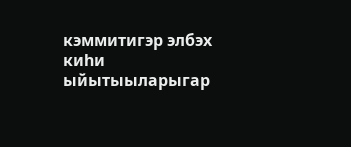кэммитигэр элбэх киһи ыйытыыларыгар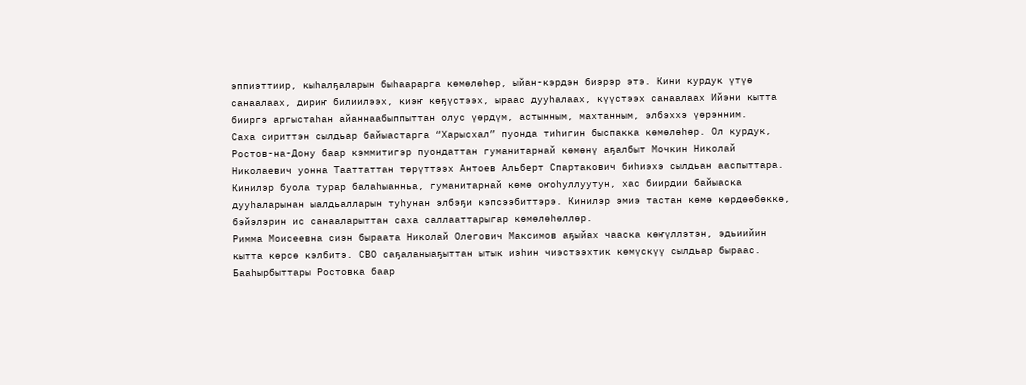эппиэттиир, кыһалҕаларын быһаарарга көмөлөһөр, ыйан-кэрдэн биэрэр этэ. Кини курдук үтүө санаалаах, дириҥ билиилээх, киэҥ көҕүстээх, ыраас дууһалаах, күүстээх санаалаах Ийэни кытта бииргэ аргыстаһан айаннаабыппыттан олус үөрдүм, астынным, махтанным, элбэххэ үөрэнним.
Саха сириттэн сылдьар байыастарга “Харысхал” пуонда тиһигин быспакка көмөлөһөр. Ол курдук, Ростов-на-Дону баар кэммитигэр пуондаттан гуманитарнай көмөнү аҕалбыт Мочкин Николай Николаевич уонна Тааттаттан төрүттээх Антоев Альберт Спартакович биһиэхэ сылдьан ааспыттара. Кинилэр буола турар балаһыанньа, гуманитарнай көмө оҥоһуллуутун, хас биирдии байыаска дууһаларынан ыалдьалларын туһунан элбэҕи кэпсээбиттэрэ. Кинилэр эмиэ тастан көмө көрдөөбөккө, бэйэлэрин ис санааларыттан саха саллааттарыгар көмөлөһөллөр.
Римма Моисеевна сиэн быраата Николай Олегович Максимов аҕыйах чааска көҥүллэтэн, эдьиийин кытта көрсө кэлбитэ. СВО саҕаланыаҕыттан ытык иэһин чиэстээхтик көмүскүү сылдьар быраас. Бааһырбыттары Ростовка баар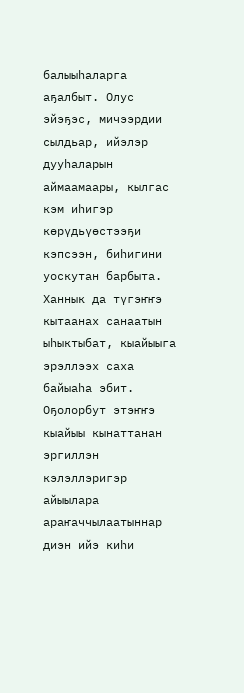балыыһаларга аҕалбыт. Олус эйэҕэс, мичээрдии сылдьар, ийэлэр дууһаларын аймаамаары, кылгас кэм иһигэр көрүдьүөстээҕи кэпсээн, биһигини уоскутан барбыта. Ханнык да түгэҥҥэ кытаанах санаатын ыһыктыбат, кыайыыга эрэллээх саха байыаһа эбит.
Оҕолорбут этэҥҥэ кыайыы кынаттанан эргиллэн кэлэллэригэр айыылара араҥаччылаатыннар диэн ийэ киһи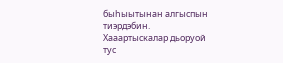быһыытынан алгыспын тиэрдэбин.
Хааартыскалар дьоруой тус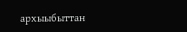архыыбыттан